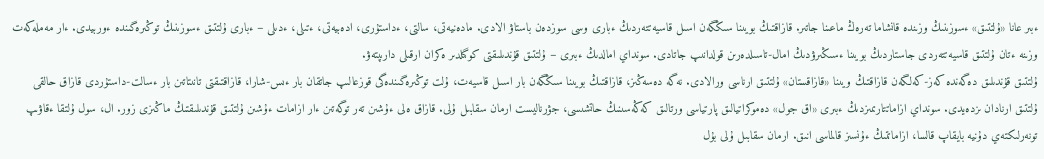ءبىر عانا «ۇلتتىق» ءسوزىنىڭ وزىندە قانشاما تەرەڭ ماعىنا جاتىر. قازاقتىڭ بويىنا سىڭگەن اسىل قاسيەتتەردىڭ ءبارى وسى سوزدەن باستاۋ الادى. مادەنيەتى، سالتى، ءداستۇرى، ادەبيەتى، ءتىلى، ءدىلى – ءبارى ۇلتتىق ءسوزىنىڭ توڭىرەگىندە ءوربيدى. ءار مەملەكەت وزىنە ءتان ۇلتتىق قاسيەتتەردى جاستاردىڭ بويىنا ءسىڭىرۋدىڭ امال-تاسىلدەرىن قولدانىپ جاتادى. سونداي امالدىڭ ءبىرى – ۇلتتىق قۇندىلىقتى كوگىلدىر ەكران ارقىلى دارىپتەۋ.
ۇلتتىق قۇندىلىق دەگەندە كەز-كەلگەن قازاقتىڭ ويىنا «قازاقستان» ۇلتتىق ارناسى ورالادى. نەگە دەسەڭىز، قازاقتىڭ بويىنا سىڭگەن بار اسىل قاسيەت، ۇلت توڭىرەگىندەگى قوزعالىپ جاتقان بار ءىس-شارا، قازاقتىقتى تانىتاتىن بار ءسالت-داستۇردى قازاق حالقى ۇلتتىق ارنادان ىزدەيدى. سونداي ازاماتتارىمىزدىڭ ءبىرى «اق جول» دەموكراتيالىق پارتياسى ورتالىق كەڭەسىنىڭ حاتشىسى، جۋرناليست ارمان سقابىل ۇلى. قازاق ەلى ءۇشىن تەر توگەتىن ءار ازامات ءۇشىن ۇلتتىق قۇندىلىقتىڭ ماڭىزى زور. ال، سول ۇلتقا ءقاۋىپ تونەرلىكتەي دۇنيە بايقاپ قالسا، ازاماتتىڭ ءۇنسىز قالماسى انىق. ارمان سقابىل ۇلى بۇل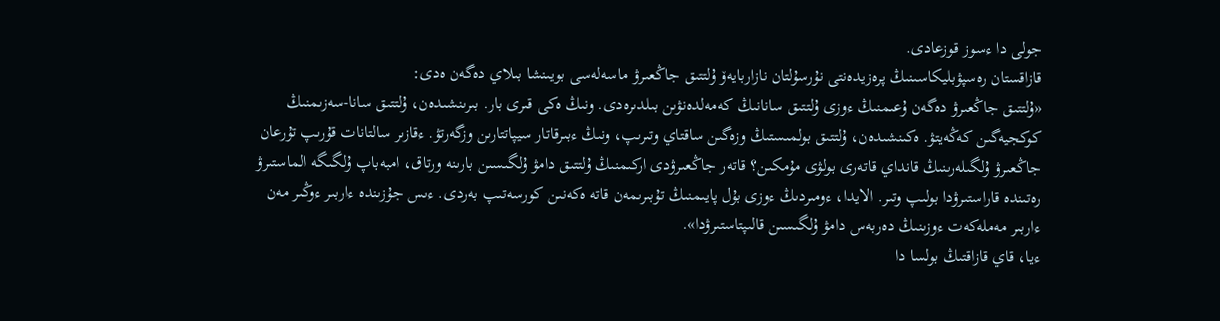جولى دا ءسوز قوزعادى.
قازاقستان رەسپۋبليكاسىنىڭ پرەزيدەنتى نۇرسۇلتان نازاربايەۆ ۇلتتىق جاڭعىرۋ ماسەلەسى بويىنشا بىلاي دەگەن ەدى:
«ۇلتتىق جاڭعىرۋ دەگەن ۇعىمنىڭ ءوزى ۇلتتىق سانانىڭ كەمەلدەنۋىن بىلدىرەدى. ونىڭ ەكى قىرى بار. بىرىنشىدەن، ۇلتتىق سانا-سەزىمنىڭ كوكجيەگىن كەڭەيتۋ. ەكىنشىدەن، ۇلتتىق بولمىستىڭ وزەگىن ساقتاي وتىرىپ، ونىڭ ءبىرقاتار سيپاتتارىن وزگەرتۋ. ءقازىر سالتانات قۇرىپ تۇرعان جاڭعىرۋ ۇلگىلەرىنىڭ قانداي قاتەرى بولۋى مۇمكىن؟ قاتەر جاڭعىرۋدى اركىمنىڭ ۇلتتىق دامۋ ۇلگىسىن بارىنە ورتاق، امبەباپ ۇلگىگە الماستىرۋ رەتىندە قاراستىرۋدا بولىپ وتىر. الايدا، ءومىردىڭ ءوزى بۇل پايىمنىڭ تۇبىرىمەن قاتە ەكەنىن كورسەتىپ بەردى. ءىس جۇزىندە ءاربىر ءوڭىر مەن ءاربىر مەملەكەت ءوزىنىڭ دەربەس دامۋ ۇلگىسىن قالىپتاستىرۋدا».
ءيا، قاي قازاقتىڭ بولسا دا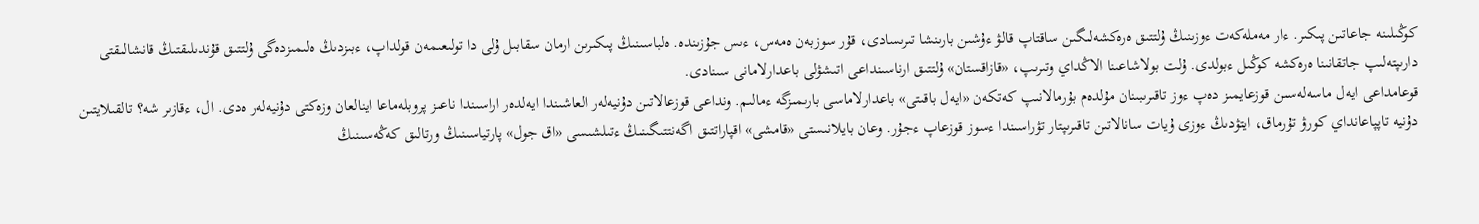كوڭىلىنە جاعاتىن پىكىر. ءار مەملەكەت ءوزىنىڭ ۇلتتىق ەرەكشەلىگىن ساقتاپ قالۋ ءۇشىن بارىنشا تىرىسادى، قۇر سوزبەن ەمەس، ءىس جۇزىندە. ەلباسىنىڭ پىكىرىن ارمان سقابىل ۇلى دا تولىعىمەن قولداپ، ءبىزدىڭ ەلىمىزدەگى ۇلتتىق قۇندىلىقتىڭ قانشالىقتى دارىپتەلىپ جاتقانىنا ەرەكشە كوڭىل ءبولدى. ۇلت بولاشاعىنا الاڭداي وتىرىپ، «قازاقستان» ۇلتتىق ارناسىنداعى اتىشۋلى باعدارلامانى سىنادى.
قوعامداعى ايەل ماسەلەسىن قوزعايمىز دەپ ءوز تاقىرىبىنان مۇلدەم بۇرمالانىپ كەتكەن «ايەل باقىتى» باعدارلاماسى بارىمىزگە ءمالىم. ونداعى قوزعالاتىن دۇنيەلەر العاشىندا ايەلدەر اراسىندا ناعىز پروبلەماعا اينالعان وزەكتى دۇنيەلەر ەدى. ال، ءقازىر شە؟ تالقىلايتىن دۇنيە تاپپاعانداي كورۋ تۇرماق، ايتۋدىڭ ءوزى ۇيات سانالاتىن تاقىرىپتار تۋراسىندا ءسوز قوزعاپ ءجۇر. وعان بايلانىستى «قامشى» اقپاراتتىق اگەنتتىگىنىڭ ءتىلشىسى «اق جول» پارتياسىنىڭ ورتالىق كەڭەسىنىڭ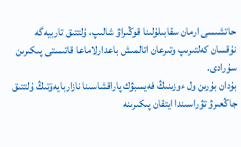حاتشىسى ارمان سقابىلۇلىنا قوڭىراۋ شالىپ، ۇلتتىق تاربيەگە نۇقسان كەلتىرىپ وتىرعان اتالمىش باعدارلاماعا قاتىستى پىكىرىن سۇرادى.
بۇدان بۇرىن ول ءوزىنىڭ فەيسبۋك پاراقشاسىنا نازاربايەۆتىڭ ۇلتتىق جاڭعىرۋ تۋراسىندا ايتقان پىكىرىنە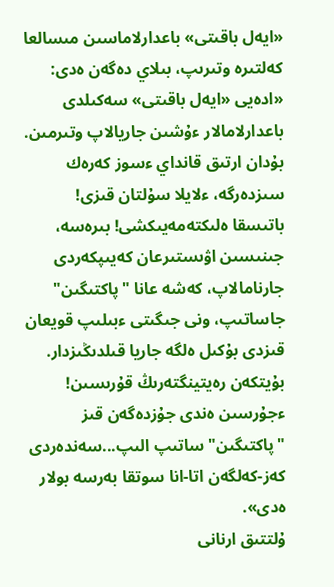«ايەل باقىتى» باعدارلاماسىن مىسالعا كەلتىرە وتىرىپ، بىلاي دەگەن ەدى:
«ادەيى «ايەل باقىتى» سەكىلدى باعدارلامالار ءۇشىن جاريالاپ وتىرمىن. بۇدان ارتىق قانداي ءسوز كەرەك سىزدەرگە، ءلايلا سۇلتان قىزى! باتىسقا ەلىكتەمەيىكشى! بىرەسە، جىنىسىن اۋىستىرعان كەيىپكەردى جارنامالاپ، كەشە عانا "پاكتىگىن" جاساتىپ، ونى جىگىتى ءبىلىپ قويعان قىزدى بۇكىل ەلگە جاريا قىلدىڭىزدار. بۇيتكەن رەيتينگتەرىڭ قۇرىسىن! ءجۇرسىن ەندى جۇزدەگەن قىز "پاكتىگىن" ساتىپ الىپ...سەندەردى كەز-كەلگەن اتا-انا سوتقا بەرسە بولار ەدى».
ۇلتتىق ارنانى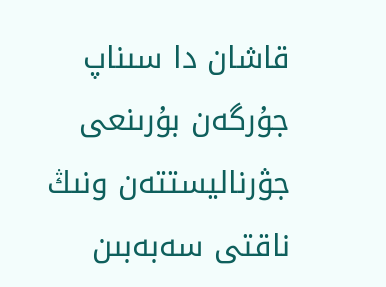قاشان دا سىناپ جۇرگەن بۇرىنعى جۋرناليستتەن ونىڭ ناقتى سەبەبىن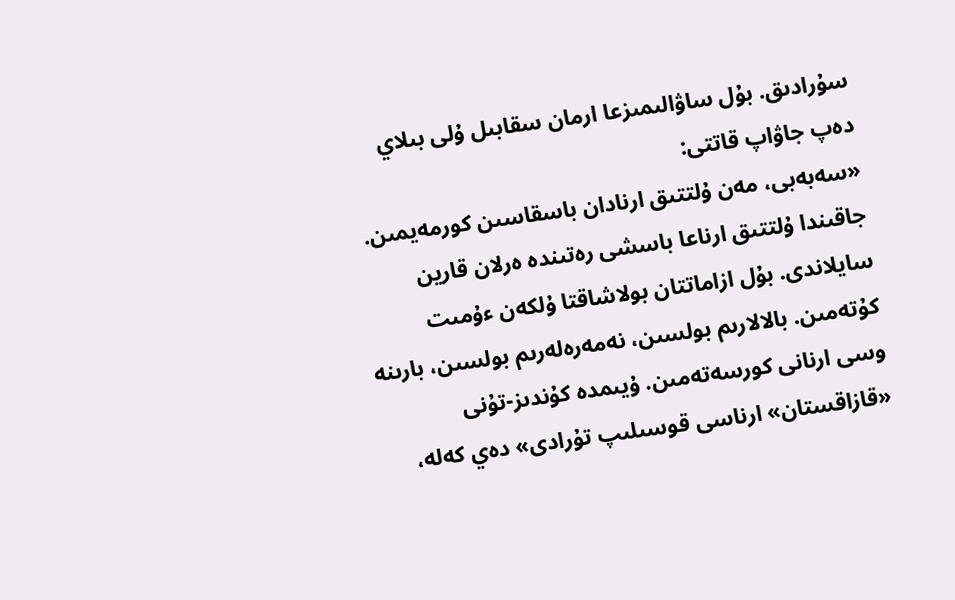سۇرادىق. بۇل ساۋالىمىزعا ارمان سقابىل ۇلى بىلاي دەپ جاۋاپ قاتتى:
«سەبەبى، مەن ۇلتتىق ارنادان باسقاسىن كورمەيمىن. جاقىندا ۇلتتىق ارناعا باسشى رەتىندە ەرلان قارين سايلاندى. بۇل ازاماتتان بولاشاقتا ۇلكەن ءۇمىت كۇتەمىن. بالالارىم بولسىن، نەمەرەلەرىم بولسىن، بارىنە وسى ارنانى كورسەتەمىن. ۇيىمدە كۇندىز-تۇنى «قازاقستان» ارناسى قوسىلىپ تۇرادى» دەي كەلە،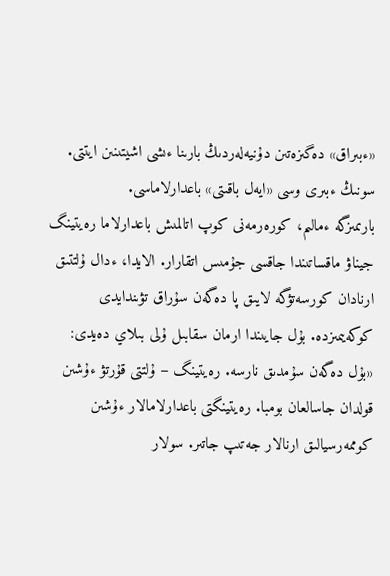«ءبىراق» دەگىزەتىن دۇنيەلەردىڭ بارىنا ءىشى اشيتىنىن ايتتى. سونىڭ ءبىرى وسى «ايەل باقىتى» باعدارلاماسى.
بارىمىزگە ءمالىم، كورەرمەنى كوپ اتالمىش باعدارلاما رەيتينگ جيناۋ ماقساتىندا جاقسى جۇمىس اتقارار. الايدا، ءدال ۇلتتىق ارنادان كورسەتۋگە لايىق پا دەگەن سۇراق تۋىندايدى كوكەيىمىزدە. بۇل جايىندا ارمان سقابىل ۇلى بىلاي دەيدى:
«بۇل دەگەن سۇمدىق نارسە. رەيتينگ – ۇلتتى قۇرتۋ ءۇشىن قولدان جاسالعان بومبا. رەيتينگتى باعدارلامالار ءۇشىن كوممەرسيالىق ارنالار جەتىپ جاتىر. سولار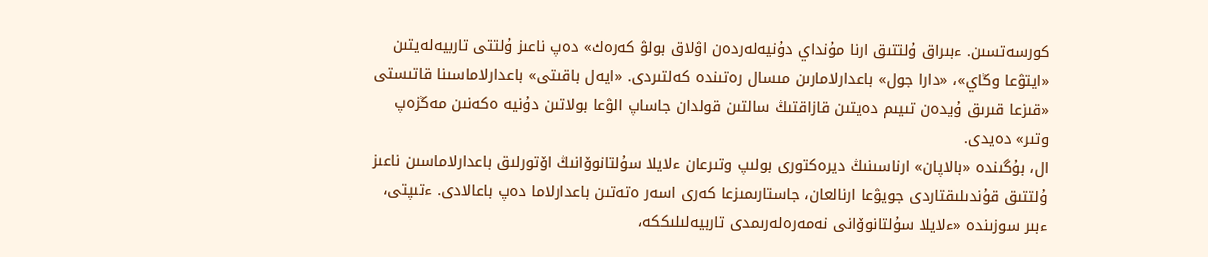كورسەتسىن. ءبىراق ۇلتتىق ارنا مۇنداي دۇنيەلەردەن اۋلاق بولۋ كەرەك» دەپ ناعىز ۇلتتى تاربيەلەيتىن «ايتۋعا وڭاي»، «دارا جول» باعدارلامارىن مىسال رەتىندە كەلتىردى. «ايەل باقىتى» باعدارلاماسىنا قاتىستى «قىزعا قىرىق ۇيدەن تىيىم دەيتىن قازاقتىڭ سالتىن قولدان جاساپ الۋعا بولاتىن دۇنيە ەكەنىن مەڭزەپ وتىر» دەيدى.
ال، بۇگىندە «بالاپان» ارناسىنىڭ ديرەكتورى بولىپ وتىرعان ءلايلا سۇلتانوۆانىڭ اۆتورلىق باعدارلاماسىن ناعىز ۇلتتىق قۇندىلىقتاردى جويۋعا ارنالعان، جاستارىمىزعا كەرى اسەر ەتەتىن باعدارلاما دەپ باعالادى. ءتىپتى، ءبىر سوزىندە «ءلايلا سۇلتانوۆانى نەمەرەلەرىمدى تاربيەلىلىككە،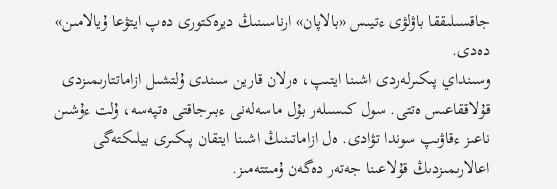جاقسىلىققا باۋلۋى ءتيىس «بالاپان» ارناسىنىڭ ديرەكتورى دەپ ايتۋعا ۇيالامىن» دەدى.
وسىنداي پىكىرلەردى اشىنا ايتىپ، ەرلان قارين سىندى ۇلتشىل ازاماتتارىمىزدى قۇلاققاعىس ەتتى. سول كىسىلەر بۇل ماسەلەنى ءبىرجاقتى ەتپەسە، ۇلت ءۇشىن ناعىز ءقاۋىپ سوندا تۋادى. ەل ازاماتىنىڭ اشىنا ايتقان پىكىرى بيلىكتەگى اعالارىمىزدىڭ قۇلاعىنا جەتەر دەگەن ۇمىتتەمىز.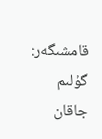قامشىگەر: گۇلىم جاقان